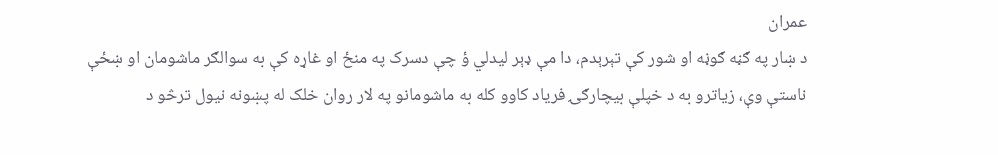عمران
د ښار په ګڼه ګوڼه او شور کې تېرېدم، دا مې ډېر لیدلي ؤ چې دسرک په منځ او غاړه کې به سوالګر ماشومان او ښځې ناستې وې، زیاترو به د خپلې بیچارګۍ فریاد کاوو کله به ماشومانو په لار روان خلک له پښونه نیول ترڅو د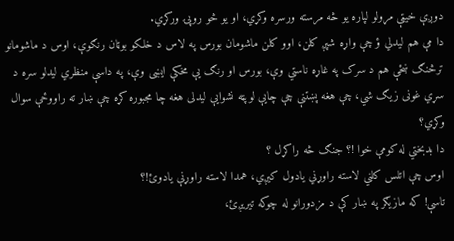دوږې خیټې مړولو لپاره یو څه مرسته ورسره وکړي، او یو څو روپۍ ورکړي.
دا مې هم لیدلي ؤ چې واړه شپږ کلن، اوو کلن ماشومان بورس په لاس د خلکو بوټان رنګوې، اوس د ماشومانو ترڅنګ ښځې هم د سرک په غاړه ناستي وې، بورس او رنګ یې مخکې ایښی وې، په داسې منظري لیدلو سره د سړي غونی زیګ شي، چې هغه پښتنې چې چایې لوپټه نشوایې لیدلی هغه چا مجبوره کړه چې ښار ته راووځې سوال وکړي؟
دا بدبختي له کومې خوا !؟ جنګ څه راکړل ؟
اوس چې اتلس کلني لاسته راوړني یادول کیږي، همدا لاسته راوړنې یادوئ!؟
تاسې! که مازیګر په ښار کې د مزدورانو له چوکه تیریږئ،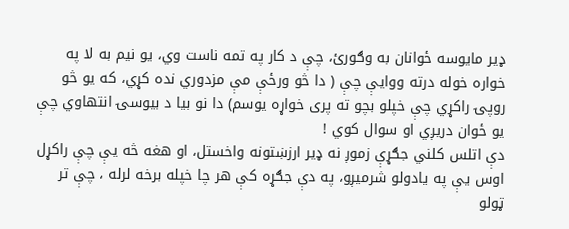ډیر مایوسه ځوانان به وګورئ، چې د کار په تمه ناست وي، یو نیم به لا په خواره خوله درته ووایې چې ( دا څو ورځې مې مزدوري نده کړي، که یو څو روپۍ راکړي چې خپلو بچو ته پری خواړه یوسم) دا نو بیا د بیوسۍ انتهاوي چې یو ځوان دریږي او سوال کوي !
دې اتلس کلني جګړې زموږ نه ډیر ارزښتونه واخستل، او هغه څه یې چې راکړل اوس یې په یادولو شرمیږو، په دې جګړه کې هر چا خپله برخه لرله ، چې تر ټولو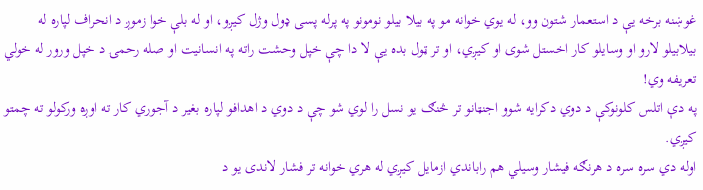غوښنه برخه یې د استعمار شتون وو، له یوي خوانه مو په بیلا بیلو نومونو په پرله پسی ډول وژل کیږو، او له بلې خوا زموږ د انحراف لپاره له بیلابیلو لارو او وسایلو کار اخستل شوی او کیږي، او تر ټول بده یې لا دا چې خپل وحشت راته په انسانیت او صله رحمۍ د خپل ورور له خولي تعریفه وي!
په دې اتلس کلونوکې د دوي دکرایه شوو اجنټانو تر څنګ یو نسل را لوي شو چې د دوي د اهدافو لپاره بغیر د آجوري کار ته اوږه ورکولو ته چمتو کیږي.
اوله دي سره سره د هرنګه فیشار وسیلي هم راباندي ازمایل کیږي له هري خوانه تر فشار لاندی یو د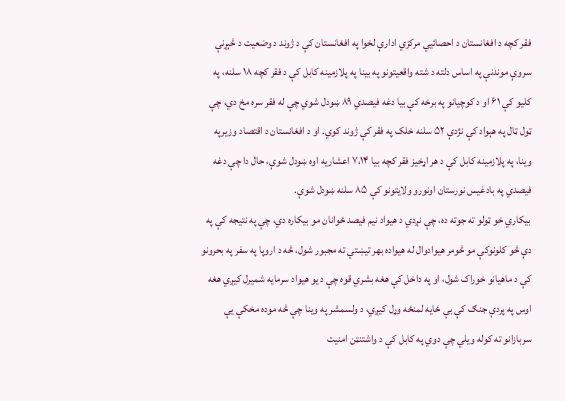فقر کچه د افغانستان د احصائيي مرکزي ادارې لخوا په افغانستان کې د ژوند د وضعیت د څېړنې سروې موندنې په اساس دلته د شته واقعیتونو په بینا په پلازمینه کابل کې د فقر کچه ۱۸ سلنه، په کلیو کې ۶۱ او د کوچیانو په برخه کې بیا دغه فیصدي ۸۹ ښودل شوي چې له فقر سره مخ دي، چې ټول ټال په هېواد کې نژدې ۵۲ سلنه خلک په فقر کې ژوند کوي. او د افغانستان د اقتصاد وزیرپه وینا، په پلازمینه کابل کې د هر اړخیز فقر کچه بیا ۷،۱۴ اعشاریه اوه ښودل شوې، حال دا چې دغه فیصدي په بادغیس نورستان اونورو ولایتونو کې ۸۵ سلنه ښودل شوې.
بيکاري خو ټولو ته جوته ده، چې نږدي د هیواد نیم فیصد ځوانان مو بیکاره دي، چې په نتیجه کې په دې څو کلونوکې مو څومر هیوادوال له هیواده بهر تیښتي ته مجبور شول، څه د اروپا په سفر په بحرونو کې د ماهیانو خوراک شول، او په داخل کې هغه بشري قوه چې د یو هیواد سرمایه شمیرل کیږي هغه اوس په پردې جنګ کې بې ځایه لمنځه وړل کیږي، د ولسمشر په وینا چې څه موده مخکې یې سربازانو ته کوله ویلي چې دوي په کابل کې د واشتنټن امنیت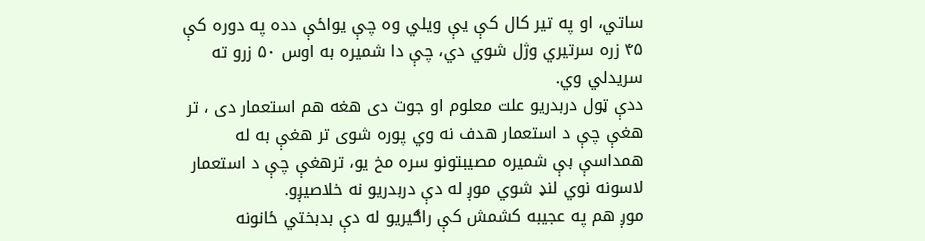ساتي، او په تیر کال کې یې ویلي وه چې یواځې دده په دوره کې ۴۵ زره سرتیري وژل شوي دي، چې دا شمیره به اوس ۵۰ زرو ته سریدلي وي.
ددې ټول دربدریو علت معلوم او جوت دی هغه هم استعمار دی ، تر هغې چې د استعمار هدف نه وي پوره شوی تر هغې به له همداسې بې شمیره مصیبتونو سره مخ یو، ترهغې چې د استعمار لاسونه نوي لنډ شوي موږ له دې دربدریو نه خلاصیږو.
موږ هم په عجیبه کشمش کې راګیریو له دې بدبختي ځانونه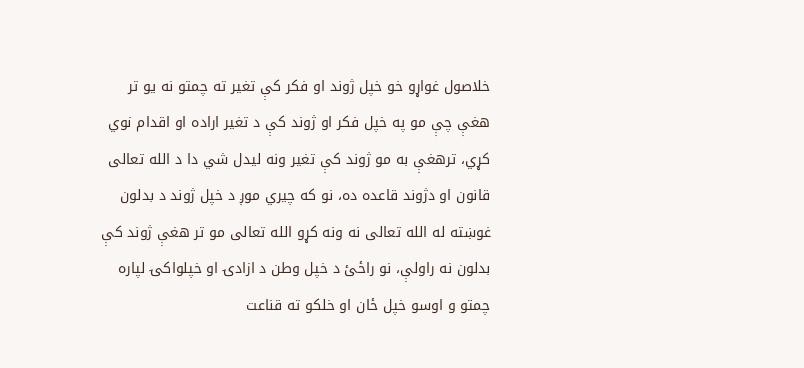خلاصول غواړو خو خپل ژوند او فکر کې تغیر ته چمتو نه یو تر هغې چې مو په خپل فکر او ژوند کې د تغیر اراده او اقدام نوي کړي، ترهغې به مو ژوند کې تغیر ونه لیدل شي دا د الله تعالی قانون او دژوند قاعده ده، نو که چیري موږ د خپل ژوند د بدلون غوښته له الله تعالی نه ونه کړو الله تعالی مو تر هغې ژوند کې بدلون نه راولې، نو راځئ د خپل وطن د ازادۍ او خپلواکۍ لپاره چمتو و اوسو خپل ځان او خلکو ته قناعت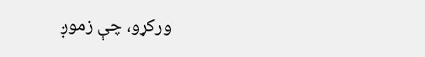ورکړو، چې زموږ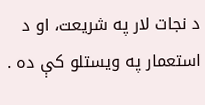د نجات لار په شریعت، او د استعمار په ویستلو کې ده .